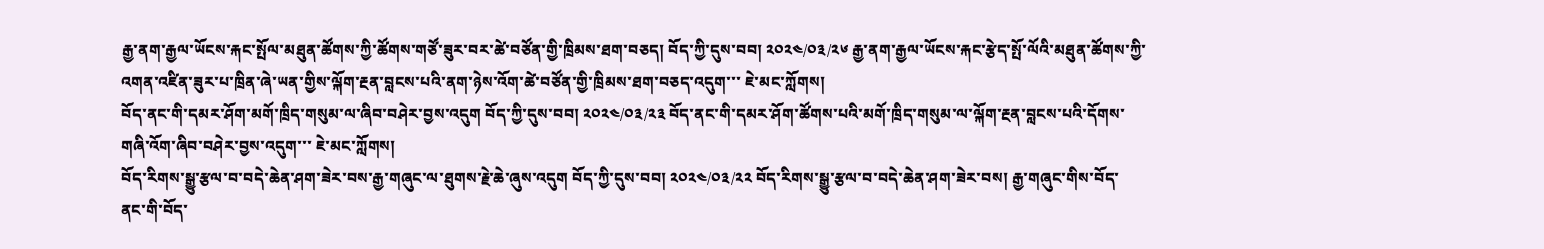རྒྱ་ནག་རྒྱལ་ཡོངས་རྐང་སྤོལ་མཐུན་ཚོགས་ཀྱི་ཚོགས་གཙོ་ཟུར་བར་ཚེ་བཙོན་གྱི་ཁྲིམས་ཐག་བཅད། བོད་ཀྱི་དུས་བབ། ༢༠༢༤/༠༣/༢༦ རྒྱ་ནག་རྒྱལ་ཡོངས་རྐང་རྩེད་སྤོ་ལོའི་མཐུན་ཚོགས་ཀྱི་འགན་འཛིན་ཟུར་པ་ཁྲིན་ཞེ་ཡན་གྱིས་ལྐོག་རྔན་བླངས་པའི་ནག་ཉེས་འོག་ཚེ་བཙོན་གྱི་ཁྲིམས་ཐག་བཅད་འདུག་་་ ཇེ་མང་ཀློགས།
བོད་ནང་གི་དམར་ཤོག་མགོ་ཁྲིད་གསུམ་ལ་ཞིབ་བཤེར་བྱས་འདུག བོད་ཀྱི་དུས་བབ། ༢༠༢༤/༠༣/༢༣ བོད་ནང་གི་དམར་ཤོག་ཚོགས་པའི་མགོ་ཁྲིད་གསུམ་ལ་ལྐོག་རྔན་བླངས་པའི་དོགས་གཞི་འོག་ཞིབ་བཤེར་བྱས་འདུག་་་ ཇེ་མང་ཀློགས།
བོད་རིགས་སྒྱུ་རྩལ་བ་བདེ་ཆེན་ཤག་ཟེར་བས་རྒྱ་གཞུང་ལ་ཐུགས་རྗེ་ཆེ་ཞུས་འདུག བོད་ཀྱི་དུས་བབ། ༢༠༢༤/༠༣/༢༢ བོད་རིགས་སྒྱུ་རྩལ་བ་བདེ་ཆེན་ཤག་ཟེར་བས། རྒྱ་གཞུང་གིས་བོད་ནང་གི་བོད་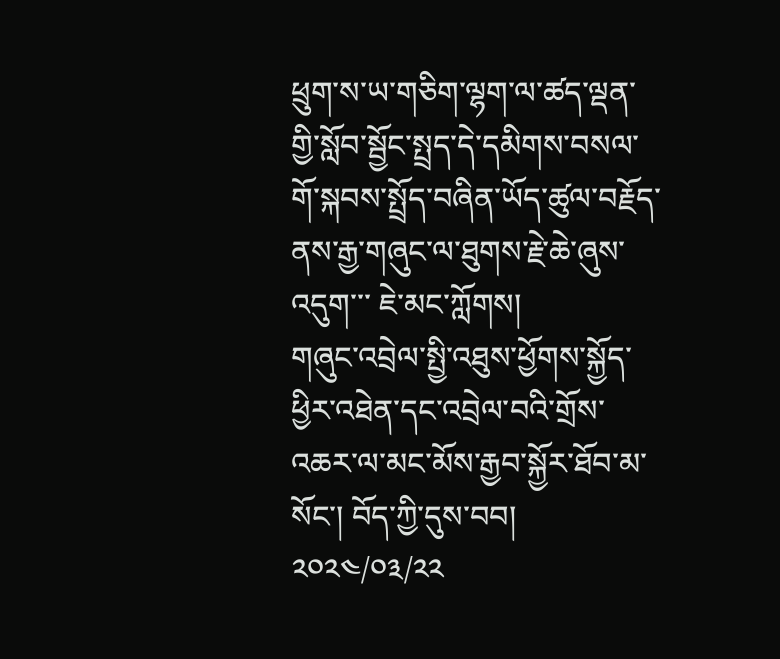ཕྲུག་ས་ཡ་གཅིག་ལྷག་ལ་ཚད་ལྡན་གྱི་སློབ་སྦྱོང་སྤྲད་དེ་དམིགས་བསལ་གོ་སྐབས་སྤྲོད་བཞིན་ཡོད་ཚུལ་བརྗོད་ནས་རྒྱ་གཞུང་ལ་ཐུགས་རྗེ་ཆེ་ཞུས་འདུག་་་ ཇེ་མང་ཀློགས།
གཞུང་འབྲེལ་སྤྱི་འཐུས་ཕྱོགས་སྐྱོད་ཕྱིར་འཐེན་དང་འབྲེལ་བའི་གྲོས་འཆར་ལ་མང་མོས་རྒྱབ་སྐྱོར་ཐོབ་མ་སོང་། བོད་ཀྱི་དུས་བབ། ༢༠༢༤/༠༣/༢༢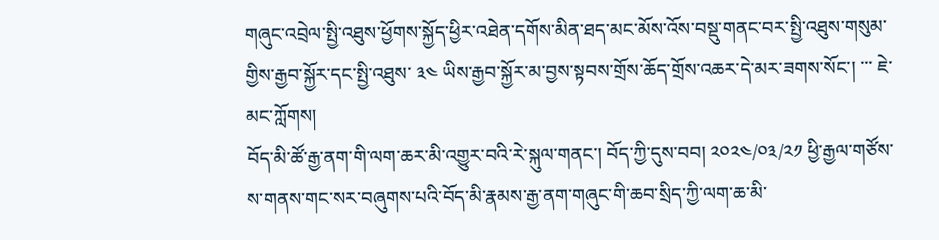གཞུང་འབྲེལ་སྤྱི་འཐུས་ཕྱོགས་སྐྱོད་ཕྱིར་འཐེན་དགོས་མིན་ཐད་མང་མོས་འོས་བསྡུ་གནང་བར་སྤྱི་འཐུས་གསུམ་གྱིས་རྒྱབ་སྐྱོར་དང་སྤྱི་འཐུས་ ༣༤ ཡིས་རྒྱབ་སྐྱོར་མ་བྱས་སྟབས་གྲོས་ཆོད་གྲོས་འཆར་དེ་མར་ཟགས་སོང་། ་་་ ཇེ་མང་ཀློགས།
བོད་མི་ཚོ་རྒྱ་ནག་གི་ལག་ཆར་མི་འགྱུར་བའི་རེ་སྐུལ་གནང་། བོད་ཀྱི་དུས་བབ། ༢༠༢༤/༠༣/༢༡ ཕྱི་རྒྱལ་གཙོས་ས་གནས་གང་སར་བཞུགས་པའི་བོད་མི་རྣམས་རྒྱ་ནག་གཞུང་གི་ཆབ་སྲིད་ཀྱི་ལག་ཆ་མི་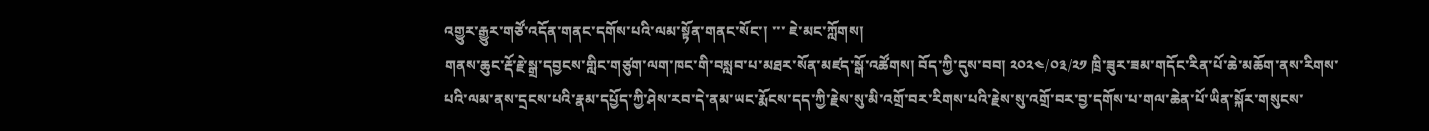འགྱུར་རྒྱུར་གཙོ་འདོན་གནང་དགོས་པའི་ལམ་སྟོན་གནང་སོང་། ་་་ ཇེ་མང་ཀློགས།
གནས་ཆུང་རྡོ་རྗེ་སྒྲ་དབྱངས་གླིང་གཙུག་ལག་ཁང་གི་བསླབ་པ་མཐར་སོན་མཛད་སྒོ་འཚོགས། བོད་ཀྱི་དུས་བབ། ༢༠༢༤/༠༣/༢༡ ཁྲི་ཟུར་ཟམ་གདོང་རིན་པོ་ཆེ་མཆོག་ནས་རིགས་པའི་ལམ་ནས་དྲངས་པའི་རྣམ་དཔྱོད་ཀྱི་ཤེས་རབ་དེ་ནམ་ཡང་རྨོངས་དད་ཀྱི་རྗེས་སུ་མི་འགྲོ་བར་རིགས་པའི་རྗེས་སུ་འགྲོ་བར་བྱ་དགོས་པ་གལ་ཆེན་པོ་ཡིན་སྐོར་གསུངས་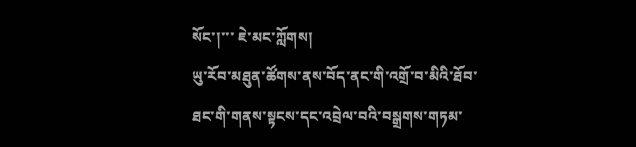སོང་།་་་ ཇེ་མང་ཀློགས།
ཡུ་རོབ་མཐུན་ཚོགས་ནས་བོད་ནང་གི་འགྲོ་བ་མིའི་ཐོབ་ཐང་གི་གནས་སྟངས་དང་འབྲེལ་བའི་བསྒྲགས་གཏམ་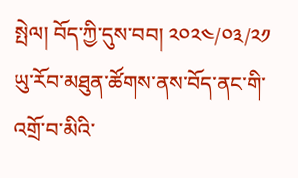སྤེལ། བོད་ཀྱི་དུས་བབ། ༢༠༢༤/༠༣/༢༡ ཡུ་རོབ་མཐུན་ཚོགས་ནས་བོད་ནང་གི་འགྲོ་བ་མིའི་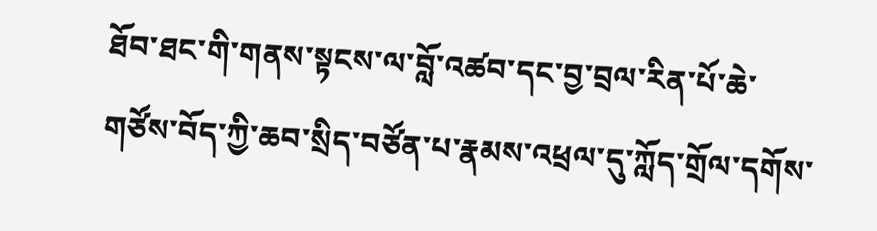ཐོབ་ཐང་གི་གནས་སྟངས་ལ་བློ་འཚབ་དང་བྱ་བྲལ་རིན་པོ་ཆེ་གཙོས་བོད་ཀྱི་ཆབ་སྲིད་བཙོན་པ་རྣམས་འཕྲལ་དུ་ཀློད་གྲོལ་དགོས་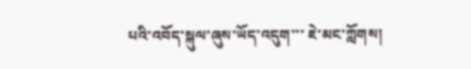པའི་འབོད་སྐུལ་ཞུས་ཡོད་འདུག་་་ ཇེ་མང་ཀློགས།